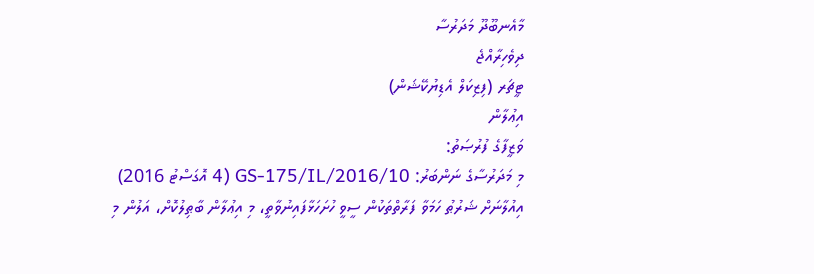މާއެނބޫދޫ މަދަރުސާ
ދިވެހިރާއްޖެ
ޓީޗަރ (ފިޒިކަލް އެޑިޔުކޭޝަން)
އިޢުލާން
ވަޒީފާގެ ފުރުޞަތު:
މި މަދަރުސާގެ ނަންބަރު: GS-175/IL/2016/10 (4 އޮގަސްޓު 2016) އިއުލާނަށް ޝަރުޠު ހަމަވާ ފަރާތްތަކުން ސީވީ ހުށަހަޅާފައިނުވާތީ، މި އިޢުލާން ބާޠިލުކޮށް، އަލުން މި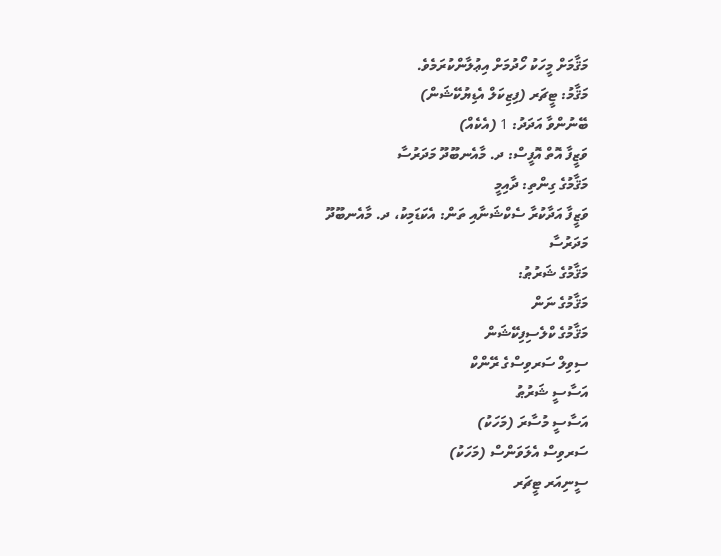މަޤާމަށް މީހަކު ހޯދުމަށް އިޢުލާންކުރަމެވެ.
މަޤާމު: ޓީޗަރ (ފިޒިކަލް އެޑިޔުކޭޝަން)
ބޭނުންވާ އަދަދު: 1 (އެކެއް)
ވަޒީފާ އޮތް އޮފީސް: ދ. މާއެނބޫދޫ މަދަރުސާ
މަޤާމުގެ ގިންތި: ދާއިމީ
ވަޒީފާ އަދާކުރާ ސެކްޝަނާއި ތަން: އެކަޑަމިކު، ދ. މާއެނބޫދޫ މަދަރުސާ
މަޤާމުގެ ޝަރުޠު:
މަޤާމުގެ ނަން
މަޤާމުގެ ކްލެސިފިކޭޝަން
ސިވިލް ސަރވިސްގެ ރޭންކް
އަސާސީ ޝަރުޠު
އަސާސީ މުސާރަ (މަހަކު)
ސަރވިސް އެލަވަންސް (މަހަކު)
ސީނިއަރ ޓީޗަރ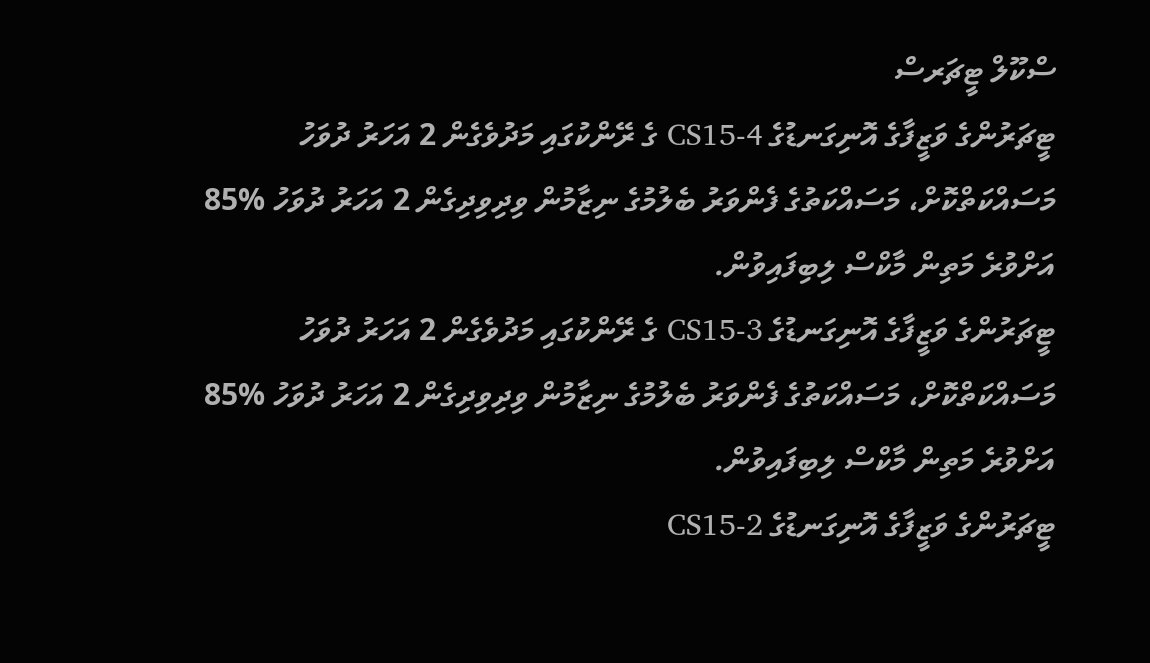ސްކޫލް ޓީޗަރސް
ޓީޗަރުންގެ ވަޒީފާގެ އޮނިގަނޑުގެ CS15-4 ގެ ރޭންކުގައި މަދުވެގެން 2 އަހަރު ދުވަހު މަސައްކަތްކޮށް، މަސައްކަތުގެ ފެންވަރު ބެލުމުގެ ނިޒާމުން ވިދިވިދިގެން 2 އަހަރު ދުވަހު %85 އަށްވުރެ މަތިން މާކްސް ލިބިފައިވުން.
ޓީޗަރުންގެ ވަޒީފާގެ އޮނިގަނޑުގެ CS15-3 ގެ ރޭންކުގައި މަދުވެގެން 2 އަހަރު ދުވަހު މަސައްކަތްކޮށް، މަސައްކަތުގެ ފެންވަރު ބެލުމުގެ ނިޒާމުން ވިދިވިދިގެން 2 އަހަރު ދުވަހު %85 އަށްވުރެ މަތިން މާކްސް ލިބިފައިވުން.
ޓީޗަރުންގެ ވަޒީފާގެ އޮނިގަނޑުގެ CS15-2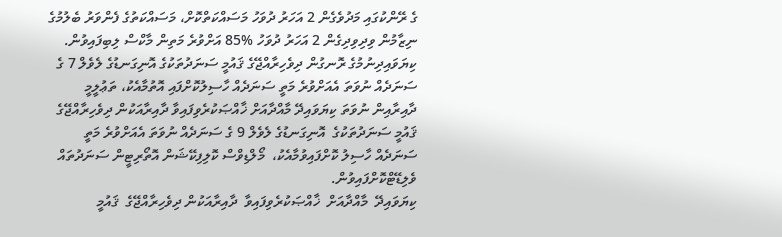ގެ ރޭންކުގައި މަދުވެގެން 2 އަހަރު ދުވަހު މަސައްކަތްކޮށް، މަސައްކަތުގެ ފެންވަރު ބެލުމުގެ ނިޒާމުން ވިދިވިދިގެން 2 އަހަރު ދުވަހު %85 އަށްވުރެ މަތިން މާކްސް ލިބިފައިވުން.
ކިޔަވައިދިނުމުގެ ރޮނގުން ދިވެހިރާއްޖޭގެ ޤައުމީ ސަނަދުތަކުގެ އޮނިގަނޑުގެ ލެވެލް 7 ގެ ސަނަދެއް ނުވަތަ އެއަށްވުރެ މަތީ ސަނަދެއް ހާސިލުކޮށްފައި އޮތުމާއެކު، ތަޢުލީމީ ދާއިރާއިން ނުވަތަ ކިޔަވައިދޭ މާއްދާއަށް ޚާއްޞަކުރެވިފައިވާ ދާއިރާއަކުން ދިވެހިރާއްޖޭގެ ޤައުމީ ސަނަދުތަކުގެ  އޮނިގަނޑުގެ ލެވެލް 9 ގެ ސަނަދެއް ނުވަތަ އެއަށްވުރެ މަތީ ސަނަދެއް ހާސިލު ކޮށްފައިވުމާއެކު،  މޯލްޑިވްސް ކޮލިފިކޭޝަން އޮތޯރިޓީން ސަނަދުތައް ވެލިޑޭޓްކޮށްފައިވުން.
ކިޔަވައިދޭ  މާއްދާއަށް  ޚާއްޞަކުރެވިފައިވާ  ދާއިރާއަކުން ދިވެހިރާއްޖޭގެ  ޤައުމީ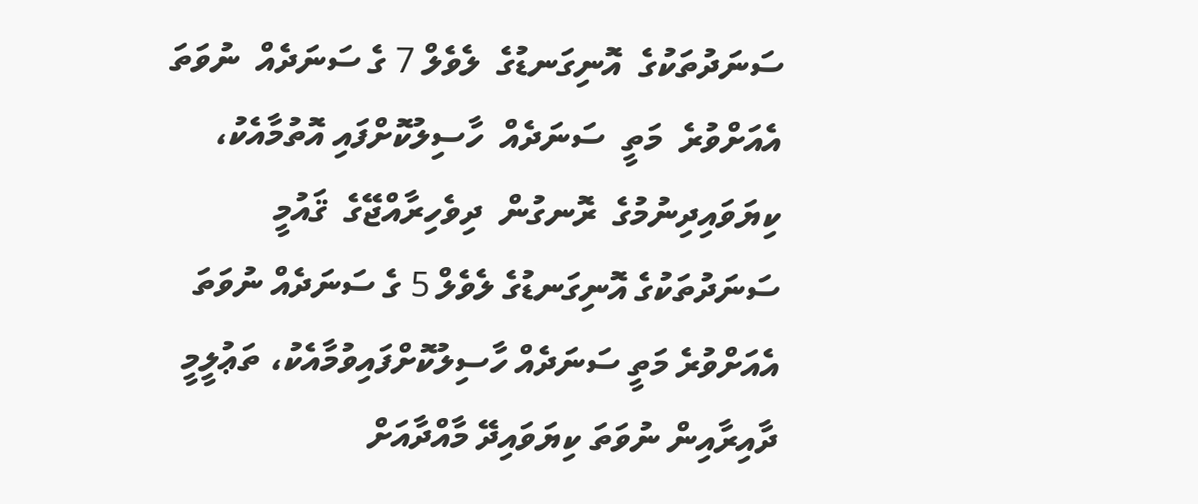ސަނަދުތަކުގެ  އޮނިގަނޑުގެ  ލެވެލް 7 ގެ ސަނަދެއް  ނުވަތަ  އެއަށްވުރެ  މަތީ  ސަނަދެއް  ހާސިލުކޮށްފައި އޮތުމާއެކު،  ކިޔަވައިދިނުމުގެ  ރޮނގުން  ދިވެހިރާއްޖޭގެ  ޤައުމީ ސަނަދުތަކުގެ އޮނިގަނޑުގެ ލެވެލް 5 ގެ ސަނަދެއް ނުވަތަ އެއަށްވުރެ މަތީ ސަނަދެއް ހާސިލުކޮށްފައިވުމާއެކު، ތަޢުލީމީ ދާއިރާއިން ނުވަތަ ކިޔަވައިދޭ މާއްދާއަށް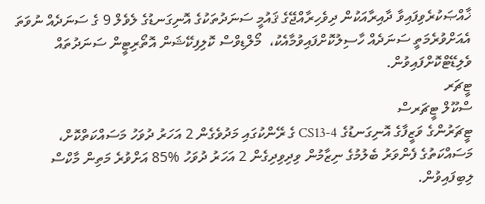ޚާއްޞަކުރެވިފައިވާ ދާއިރާއަކުން ދިވެހިރާއްޖޭގެ ޤައުމީ ސަނަދުތަކުގެ އޮނިގަނޑުގެ ލެވެލް 9 ގެ ސަނަދެއް ނުވަތަ އެއަށްވުރެމަތީ ސަނަދެއް ހާސިލުކޮށްފައިވުމާއެކު،  މޯލްޑިވްސް ކޮލިފިކޭޝަން އޮތޯރިޓީން ސަނަދުތައް ވެލިޑޭޓްކޮށްފައިވުން.
ޓީޗަރ
ސްކޫލް ޓީޗަރސް
ޓީޗަރުންގެ ވަޒީފާގެ އޮނިގަނޑުގެ 4-CS13 ގެ ރޭންކުގައި މަދުވެގެން 2 އަހަރު ދުވަހު މަސައްކަތްކޮށް، މަސައްކަތުގެ ފެންވަރު ބެލުމުގެ ނިޒާމުން ވިދިވިދިގެން 2 އަހަރު ދުވަހު %85 އަށްވުރެ މަތިން މާކްސް ލިބިފައިވުން.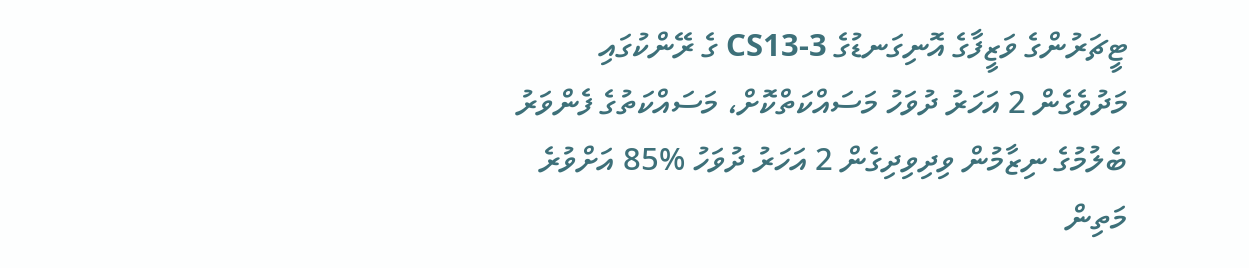ޓީޗަރުންގެ ވަޒީފާގެ އޮނިގަނޑުގެ 3-CS13 ގެ ރޭންކުގައި މަދުވެގެން 2 އަހަރު ދުވަހު މަސައްކަތްކޮށް، މަސައްކަތުގެ ފެންވަރު ބެލުމުގެ ނިޒާމުން ވިދިވިދިގެން 2 އަހަރު ދުވަހު %85 އަށްވުރެ މަތިން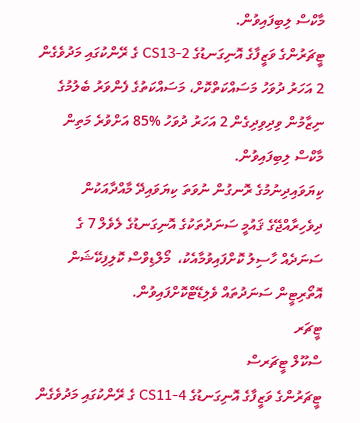މާކްސް ލިބިފައިވުން.
ޓީޗަރުންގެ ވަޒީފާގެ އޮނިގަނޑުގެ 2-CS13 ގެ ރޭންކުގައި މަދުވެގެން 2 އަހަރު ދުވަހު މަސައްކަތްކޮށް، މަސައްކަތުގެ ފެންވަރު ބެލުމުގެ ނިޒާމުން ވިދިވިދިގެން 2 އަހަރު ދުވަހު %85 އަށްވުރެ މަތިން މާކްސް ލިބިފައިވުން.
ކިޔަވައިދިނުމުގެ ރޮނގުން ނުވަތަ ކިޔަވައިދޭ މާއްދާއަކުން ދިވެހިރާއްޖޭގެ ޤައުމީ ސަނަދުތަކުގެ އޮނިގަނޑުގެ ލެވެލް 7 ގެ ސަނަދެއް ހާސިލު ކޮށްފައިވުމާއެކު،  މޯލްޑިވްސް ކޮލިފިކޭޝަން އޮތޯރިޓީން ސަނަދުތައް ވެލިޑޭޓްކޮށްފައިވުން.
ޓީޗަރ
ސްކޫލް ޓީޗަރސް
ޓީޗަރުންގެ ވަޒީފާގެ އޮނިގަނޑުގެ 4-CS11 ގެ ރޭންކުގައި މަދުވެގެން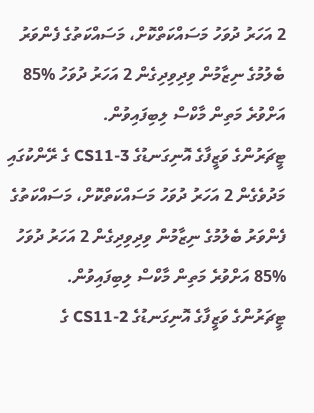2 އަހަރު ދުވަހު މަސައްކަތްކޮށް، މަސައްކަތުގެ ފެންވަރު ބެލުމުގެ ނިޒާމުން ވިދިވިދިގެން 2 އަހަރު ދުވަހު %85 އަށްވުރެ މަތިން މާކްސް ލިބިފައިވުން.
ޓީޗަރުންގެ ވަޒީފާގެ އޮނިގަނޑުގެ CS11-3 ގެ ރޭންކުގައި މަދުވެގެން 2 އަހަރު ދުވަހު މަސައްކަތްކޮށް، މަސައްކަތުގެ ފެންވަރު ބެލުމުގެ ނިޒާމުން ވިދިވިދިގެން 2 އަހަރު ދުވަހު %85 އަށްވުރެ މަތިން މާކްސް ލިބިފައިވުން.
ޓީޗަރުންގެ ވަޒީފާގެ އޮނިގަނޑުގެ 2-CS11 ގެ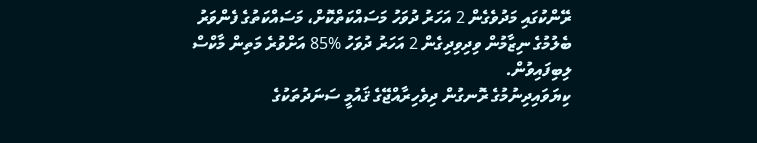ރޭންކުގައި މަދުވެގެން 2 އަހަރު ދުވަހު މަސައްކަތްކޮށް، މަސައްކަތުގެ ފެންވަރު ބެލުމުގެ ނިޒާމުން ވިދިވިދިގެން 2 އަހަރު ދުވަހު %85 އަށްވުރެ މަތިން މާކްސް ލިބިފައިވުން.
ކިޔަވައިދިނުމުގެ ރޮނގުން ދިވެހިރާއްޖޭގެ ޤައުމީ ސަނަދުތަކުގެ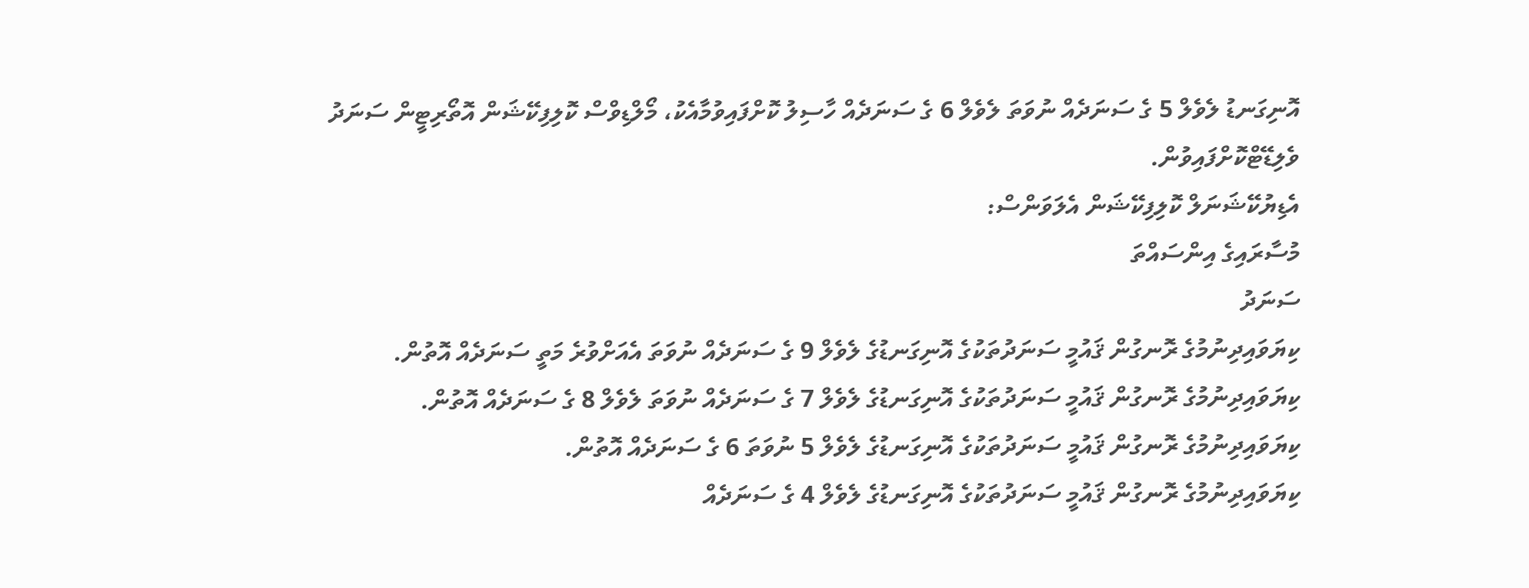އޮނިގަނޑު ލެވެލް 5 ގެ ސަނަދެއް ނުވަތަ ލެވެލް 6 ގެ ސަނަދެއް ހާސިލު ކޮށްފައިވުމާއެކު، މޯލްޑިވްސް ކޮލިފިކޭޝަން އޮތޯރިޓީން ސަނަދު ވެލިޑޭޓްކޮށްފައިވުން.
އެޑިޔުކޭޝަނަލް ކޮލިފިކޭޝަން އެލަވަންސް:
މުސާރައިގެ އިންސައްތަ
ސަނަދު
ކިޔަވައިދިނުމުގެ ރޮނގުން ޤައުމީ ސަނަދުތަކުގެ އޮނިގަނޑުގެ ލެވެލް 9 ގެ ސަނަދެއް ނުވަތަ އެއަށްވުރެ މަތީ ސަނަދެއް އޮތުން.
ކިޔަވައިދިނުމުގެ ރޮނގުން ޤައުމީ ސަނަދުތަކުގެ އޮނިގަނޑުގެ ލެވެލް 7 ގެ ސަނަދެއް ނުވަތަ ލެވެލް 8 ގެ ސަނަދެއް އޮތުން.
ކިޔަވައިދިނުމުގެ ރޮނގުން ޤައުމީ ސަނަދުތަކުގެ އޮނިގަނޑުގެ ލެވެލް 5 ނުވަތަ 6 ގެ ސަނަދެއް އޮތުން.
ކިޔަވައިދިނުމުގެ ރޮނގުން ޤައުމީ ސަނަދުތަކުގެ އޮނިގަނޑުގެ ލެވެލް 4 ގެ ސަނަދެއް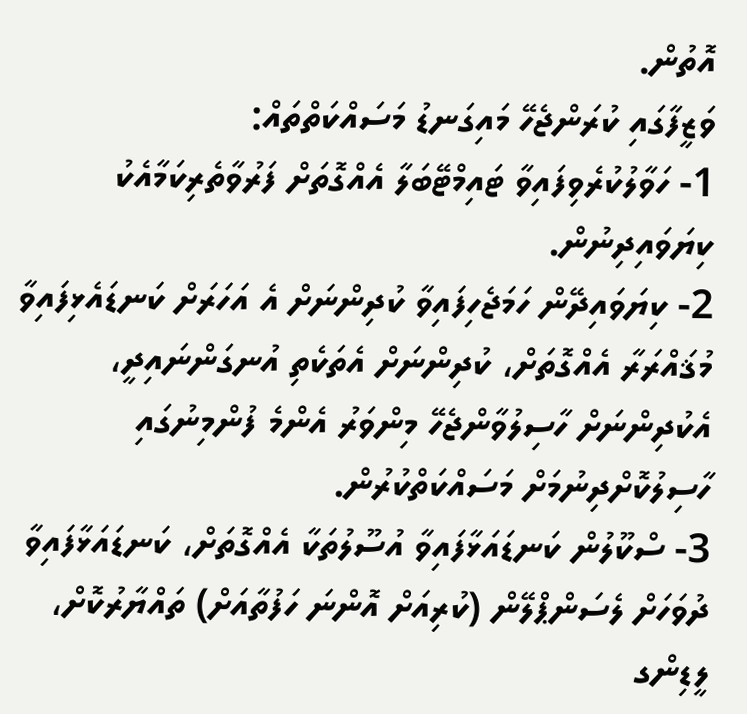އޮތުން.
ވަޒީފާގައި ކުރަންޖެހޭ މައިގަނޑު މަސައްކަތްތައް:
1- ހަވާލުކުރެވިފައިވާ ޓައިމްޓޭބަލާ އެއްގޮތަށް ފަރުވާތެރިކަމާއެކު ކިޔަވައިދިނުން.
2- ކިޔަވައިދޭން ހަމަޖެހިފައިވާ ކުދިންނަށް އެ އަހަރަށް ކަނޑައެޅިފައިވާ މުޤައްރަރާ އެއްގޮތަށް، ކުދިންނަށް އެތަކެތި އުނގަންނައިދީ، އެކުދިންނަށް ހާސިލުވާންޖެހޭ މިންވަރު އެންމެ ފުންމިނުގައި ހާސިލުކޮށްދިނުމަށް މަސައްކަތްކުރުން.
3- ސްކޫލުން ކަނޑައަޅާފައިވާ އުސޫލުތަކާ އެއްގޮތަށް، ކަނޑައަޅާފައިވާ ދުވަހަށް ލެސަންޕްލޭން (ކުރިއަށް އޮންނަ ހަފުތާއަށް) ތައްޔާރުކޮށް، ލީޑިންގ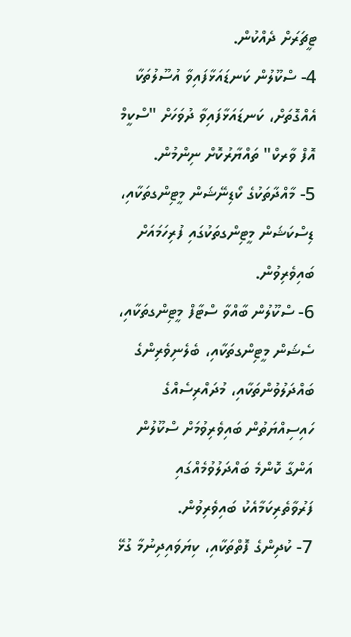ޓީޗަރަށް ދެއްކުން.
4- ސްކޫލުން ކަނޑައަޅާފައިވާ އުސޫލުތަކާ އެއްގޮތަށް، ކަނޑައަޅާފައިވާ ދުވަހަށް "ސްކީމް އޮފް ވާރކް" ތައްޔާރުކޮށް ނިންމުން.
5- މާއްދާތަކުގެ ކޯޑިނޭޝަން މީޓިންގތަކާއި، ޑިސްކަޝަން މީޓިންގތަކުގައި ފުރިހަމައަށް ބައިވެރިވުން.
6- ސްކޫލުން ބާއްވާ ސްޓާފް މީޓިންގތަކާއި، ސެޝަން މީޓިންގތަކާއި، ބެލެނިވެރިންގެ ބައްދަލުވުންތަކާއި، މުދައްރިސެއްގެ ހައިސިއްޔަތުން ބައިވެރިވުމަށް ސްކޫލުން އަންގާ ކޮންމެ ބައްދަލުވުމެއްގައި ފަރުވާތެރިކަމާއެކު ބައިވެރިވުން.
7- ކުދިންގެ ފޮތްތަކާއި، ކިޔަވައިދިނުމާ ގުޅޭ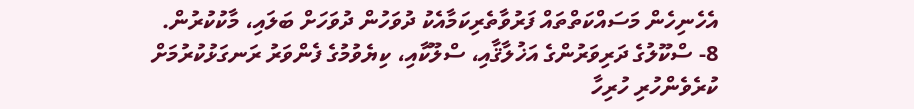އެހެނިހެން މަސައްކަތްތައް ފަރުވާތެރިކަމާއެކު ދުވަހުން ދުވަހަށް ބަލައި، މާކުކުރުން.
8- ސްކޫލުގެ ދަރިވަރުންގެ އަޚުލާޤާއި، ސްލޫކާއި، ކިޔެވުމުގެ ފެންވަރު ރަނގަޅުކުރުމަށް ކުރެވެންހުރި ހުރިހާ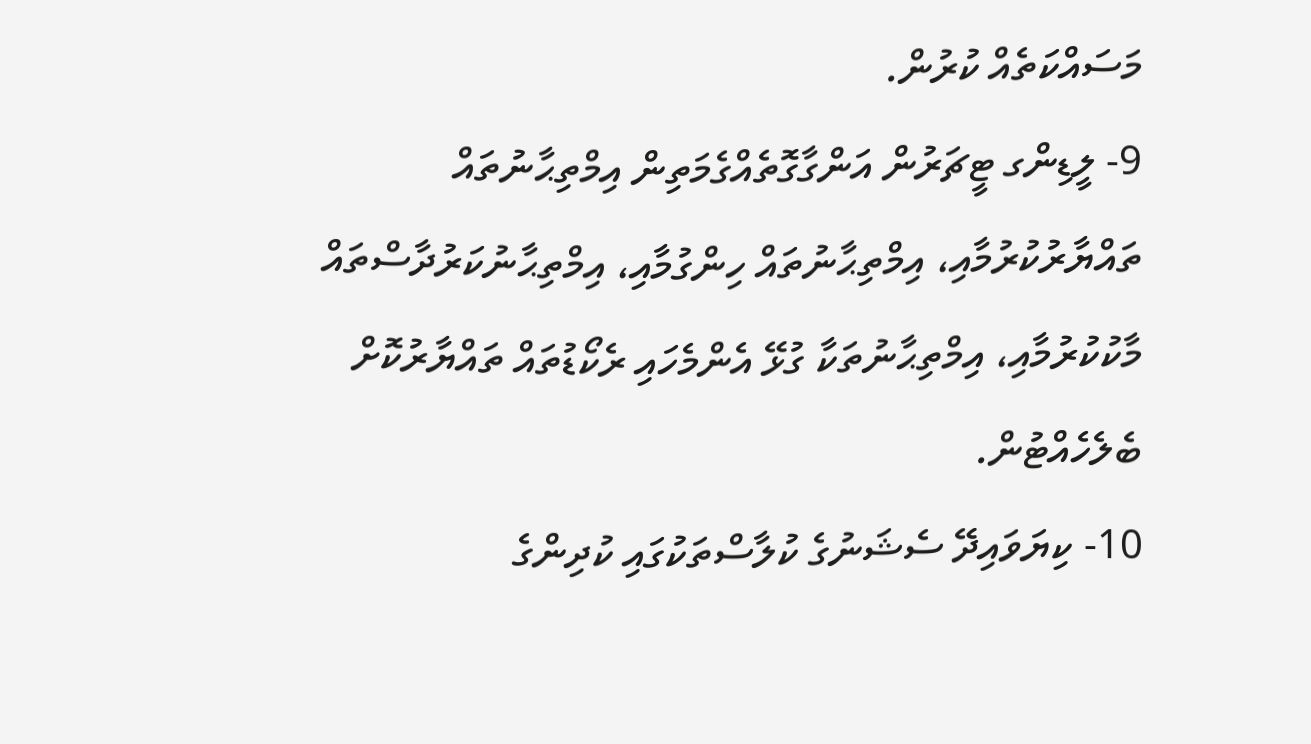މަސައްކަތެއް ކުރުން.
9- ލީޑިންގ ޓީޗަރުން އަންގާގޮތެއްގެމަތިން އިމްތިޙާނުތައް ތައްޔާރުކުރުމާއި، އިމްތިޙާނުތައް ހިންގުމާއި، އިމްތިޙާނުކަރުދާސްތައް މާކުކުރުމާއި، އިމްތިޙާނުތަކާ ގުޅޭ އެންމެހައި ރެކޯޑުތައް ތައްޔާރުކޮށް ބެލެހެއްޓުން.
10- ކިޔަވައިދޭ ސެޝަނުގެ ކުލާސްތަކުގައި ކުދިންގެ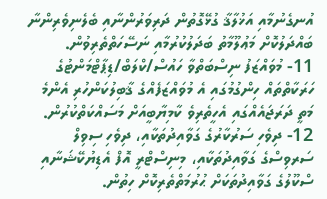އުނގެނުމާއި އަޚުލާޤާ ގުޅޭގޮތުން ދަރިވަރުންނާއި ބެލެނިވެރިންނާ ބައްދަލުކޮށް މަޢުލޫމާތު ބަދަލުކުރުމާއި ނަސޭހަތްތެރިވުން.
11- މުވައްޒަފު ނިސްބަތްވާ ހައުސް/ކްލަބް/ޑިޕާޓްމަންޓުގެ ހަރަކާތްތައް ހިންގުމުގައި އެ މުވައްޒަފެއްގެ ޤާބިލުކަންހުރި އެންމެ މަތީ ދަރަޖައެއްގައި އެހީތެރިވެ ކާމިޔާބީއަށް މަސައްކަތްކުރުން.
12- ދިވެހި ސަރުކާރުގެ ގަވާއިދުތަކާއި، ދިވެހި ސިވިލް ސަރވިސްގެ ގަވާއިދުތަކާއި، މިނިސްޓްރީ އޮފް އެޑިޔުކޭޝަނާއި ސްކޫލުގެ ގަވާއިދުތަކަށް ޙުރުމަތްތެރިކޮށް ހިތުން.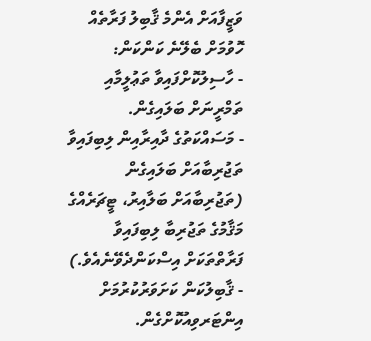ވަޒީފާއަށް އެންމެ ޤާބިލު ފަރާތެއް ހޮވުމަށް ބެލޭނެ ކަންކަން:
- ހާސިލުކޮށްފައިވާ ތަޢުލީމާއި ތަމްރީނަށް ބަލައިގެން.
- މަސައްކަތުގެ ދާއިރާއިން ލިބިފައިވާ ތަޖުރިބާއަށް ބަލައިގެން (ތަޖުރިބާއަށް ބަލާއިރު، ޓީޗަރެއްގެ މަޤާމުގެ ތަޖުރިބާ ލިބިފައިވާ ފަރާތްތަކަށް އިސްކަންދެވޭނެއެވެ.)
- ޤާބިލުކަން ކަށަވަރުކުރުމަށް އިންޓަރވިއުކޮށްގެން.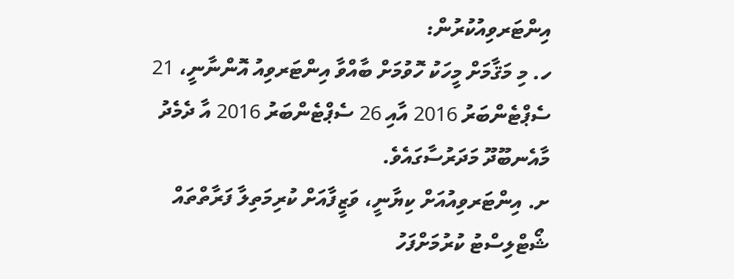އިންޓަރވިއުކުރުން:
ހ. މި މަޤާމަށް މީހަކު ހޮވުމަށް ބާއްވާ އިންޓަރވިއު އޮންނާނީ، 21 ސެޕްޓެންބަރު 2016 އާއި 26 ސެޕްޓެންބަރު 2016 އާ ދެމެދު މާއެނބޫދޫ މަދަރުސާގައެވެ.
ށ. އިންޓަރވިއުއަށް ކިޔާނީ، ވަޒީފާއަށް ކުރިމަތިލާ ފަރާތްތައް ޝޯޓްލިސްޓު ކުރުމަށްފަހު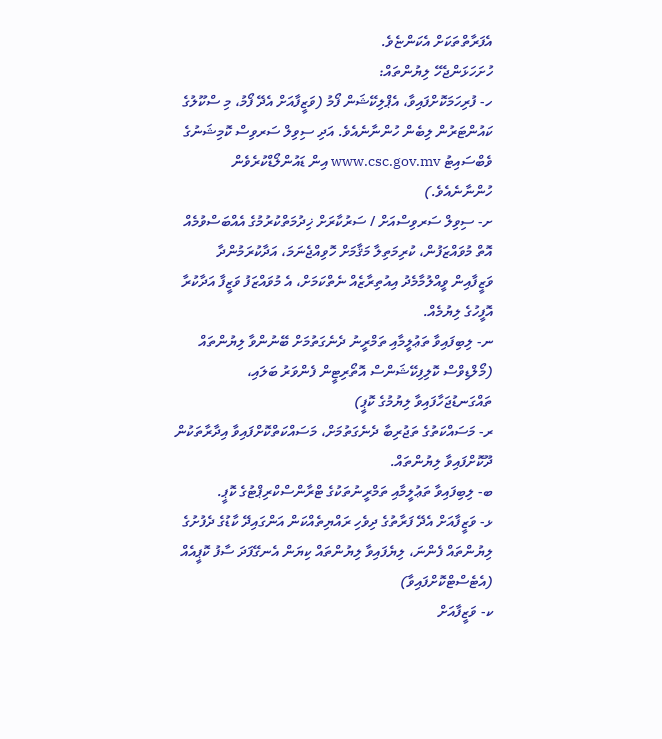އެފަރާތްތަކަށް އެކަންޏެވެ.
ހުށަހަޅަންޖެހޭ ލިޔުންތައް:
ހ- ފުރިހަމަކޮށްފައިވާ، އެޕްލިކޭޝަން ފޯމު (ވަޒީފާއަށް އެދޭ ފޯމު، މި ސްކޫލުގެ ކައުންޓަރުން ލިބެން ހުންނާނެއެވެ. އަދި ސިވިލް ސަރވިސް ކޮމިޝަނުގެ ވެބްސައިޓު www.csc.gov.mv އިން ޑައުންލޯޑްކުރެވެން ހުންނާނެއެވެ.)
ށ- ސިވިލް ސަރވިސްއަށް / ސަރުކާރަށް ޚިދުމަތްކުރުމުގެ އެއްބަސްވުމެއް އޮތް މުވައްޒަފުން، ކުރިމަތިލާ މަޤާމަށް ހޮވިއްޖެނަމަ، އަދާކުރަމުންދާ ވަޒީފާއިން ވީއްލުމާމެދު އިއުތިރާޒެއް ނެތްކަމަށް، އެ މުވައްޒަފު ވަޒީފާ އަދާކުރާ އޮފީހުގެ ލިޔުމެއް.
ނ- ލިބިފައިވާ ތަޢުލީމާއި ތަމްރީނު ދެނެގަތުމަށް ބޭނުންވާ ލިޔުންތައް (މޯލްޑިވްސް ކޮލިފިކޭޝަންސް އޮތޯރިޓީން ފެންވަރު ބަލައި، ތައްގަނޑުޖަހާފައިވާ ލިޔުމުގެ ކޮޕީ)
ރ- މަސައްކަތުގެ ތަޖުރިބާ ދެނެގަތުމަށް، މަސައްކަތްކޮށްފައިވާ އިދާރާތަކުން ދޫކޮށްފައިވާ ލިޔުންތައް.
ބ- ލިބިފައިވާ ތަޢުލީމާއި ތަމްރީނުތަކުގެ ޓްރާންސްކްރިޕްޓުގެ ކޮޕީ.
ޅ- ވަޒީފާއަށް އެދޭ ފަރާތުގެ ދިވެހި ރައްޔިތެއްކަން އަންގައިދޭ ކާޑުގެ ދެފުށުގެ ލިޔުންތައް ފެންނަ، ލިޔެފައިވާ ލިޔުންތައް ކިޔަން އެނގޭފަދަ ސާފު ކޮޕީއެއް (އެޓެސްޓްކޮށްފައިވާ)
ކ- ވަޒީފާއަށް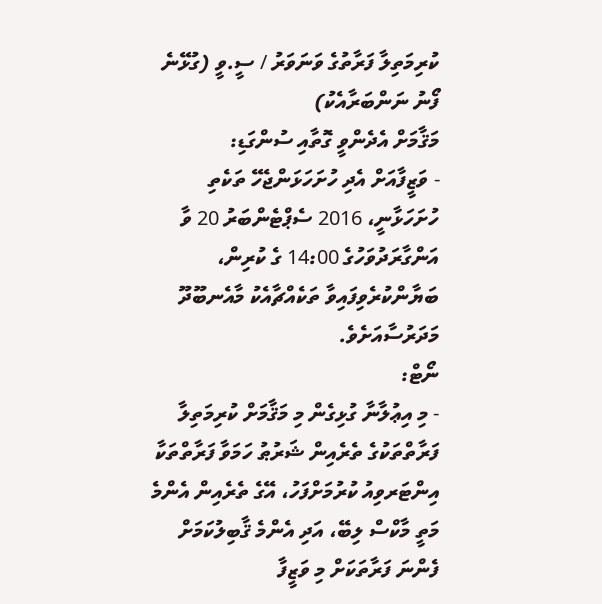ކުރިމަތިލާ ފަރާތުގެ ވަނަވަރު / ސީ.ވީ (ގުޅޭނެ ފޯނު ނަންބަރާއެކު)
މަޤާމަށް އެދެންވީ ގޮތާއި ސުންގަޑި:
- ވަޒީފާއަށް އެދި ހުށަހަޅަންޖެހޭ ތަކެތި ހުށަހަޅާނީ، 2016 ސެޕްޓެންބަރު 20 ވާ އަންގާރަދުވަހުގެ 14:00 ގެ ކުރިން، ބަޔާންކުރެވިފައިވާ ތަކެއްޗާއެކު މާއެނބޫދޫ މަދަރުސާއަށެވެ.
ނޯޓް:
- މި އިޢުލާނާ ގުޅިގެން މި މަޤާމަށް ކުރިމަތިލާ ފަރާތްތަކުގެ ތެރެއިން ޝަރުޠު ހަމަވާ ފަރާތްތަކާ އިންޓަރވިއު ކުރުމަށްފަހު، އޭގެ ތެރެއިން އެންމެ މަތީ މާކްސް ލިބޭ، އަދި އެންމެ ޤާބިލުކަމަށް ފެންނަ ފަރާތަކަށް މި ވަޒީފާ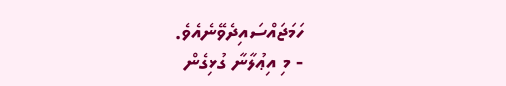ހަމަޖައްސައިދެވޭނެއެވެ.
- މި އިޢުލާނާ ގުޅިގެން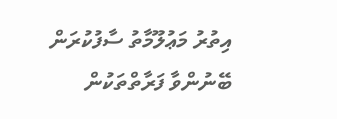އިތުރު މަޢުލޫމާތު ސާފުކުރަން ބޭނުންވާ ފަރާތްތަކުން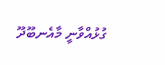ގުޅުއްވާނީ މާއެނބޫދޫ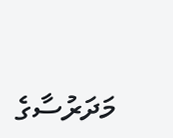މަދަރުސާގެ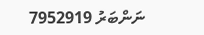ނަންބަރު 7952919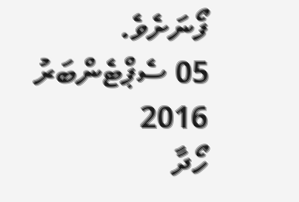ފޯނަށެވެ.
05 ސެޕްޓެންބަރު 2016
ހޯދާ